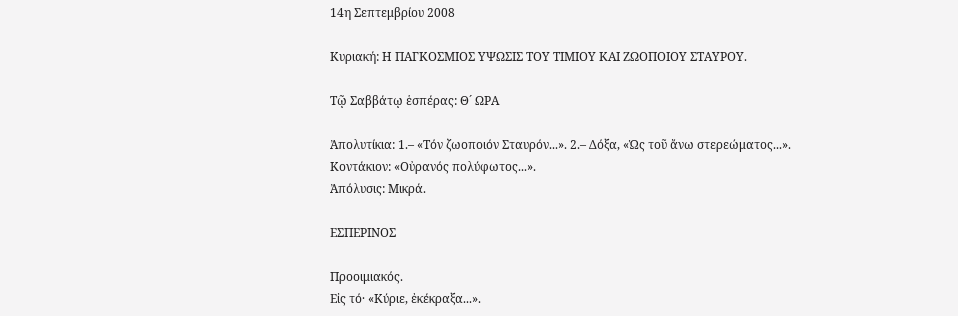14η Σεπτεμβρίου 2008

Κυριακή: Η ΠΑΓΚΟΣΜΙΟΣ ΥΨΩΣΙΣ ΤΟΥ ΤΙΜΙΟΥ ΚΑΙ ΖΩΟΠΟΙΟΥ ΣΤΑΥΡΟΥ.

Τῷ Σαββάτῳ ἑσπέρας: Θ´ ΩΡΑ

Ἀπολυτίκια: 1.– «Τόν ζωοποιόν Σταυρόν...». 2.– Δόξα, «Ὡς τοῦ ἄνω στερεώματος...».
Κοντάκιον: «Οὐρανός πολύφωτος...».
Ἀπόλυσις: Μικρά.

ΕΣΠΕΡΙΝΟΣ

Προοιμιακός.
Εἰς τό· «Κύριε, ἐκέκραξα...».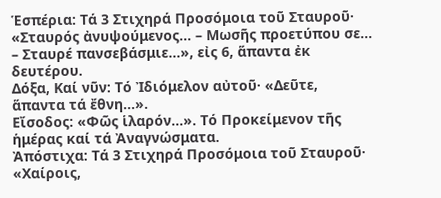Ἑσπέρια: Τά 3 Στιχηρά Προσόμοια τοῦ Σταυροῦ· «Σταυρός ἀνυψούμενος... – Μωσῆς προετύπου σε... – Σταυρέ πανσεβάσμιε...», εἰς 6, ἅπαντα ἐκ δευτέρου.
Δόξα, Καί νῦν: Τό Ἰδιόμελον αὐτοῦ· «Δεῦτε, ἅπαντα τά ἔθνη...».
Εἴσοδος: «Φῶς ἱλαρόν...». Τό Προκείμενον τῆς ἡμέρας καί τά Ἀναγνώσματα.
Ἀπόστιχα: Τά 3 Στιχηρά Προσόμοια τοῦ Σταυροῦ· «Χαίροις,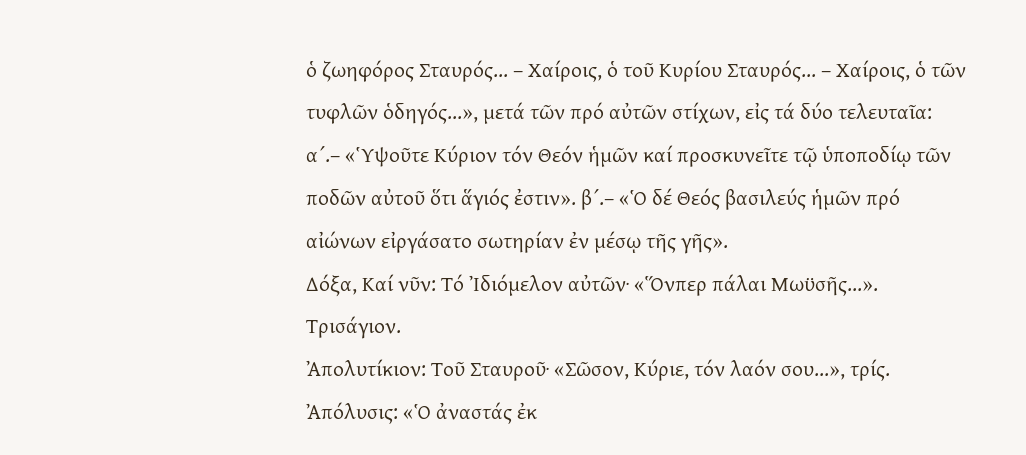ὁ ζωηφόρος Σταυρός... – Χαίροις, ὁ τοῦ Κυρίου Σταυρός... – Χαίροις, ὁ τῶν τυφλῶν ὁδηγός...», μετά τῶν πρό αὐτῶν στίχων, εἰς τά δύο τελευταῖα: α´.– «Ὑψοῦτε Κύριον τόν Θεόν ἡμῶν καί προσκυνεῖτε τῷ ὑποποδίῳ τῶν ποδῶν αὐτοῦ ὅτι ἅγιός ἐστιν». β´.– «Ὁ δέ Θεός βασιλεύς ἡμῶν πρό αἰώνων εἰργάσατο σωτηρίαν ἐν μέσῳ τῆς γῆς».
Δόξα, Καί νῦν: Τό Ἰδιόμελον αὐτῶν· «Ὅνπερ πάλαι Μωϋσῆς...».
Τρισάγιον.
Ἀπολυτίκιον: Τοῦ Σταυροῦ· «Σῶσον, Κύριε, τόν λαόν σου...», τρίς.
Ἀπόλυσις: «Ὁ ἀναστάς ἐκ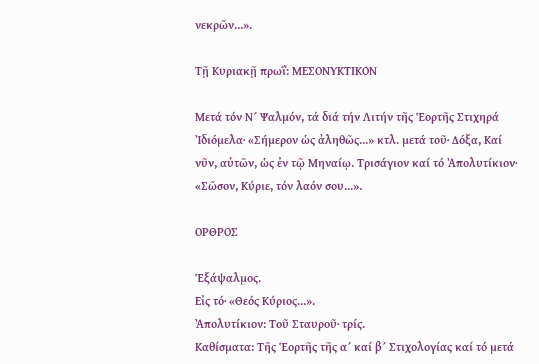νεκρῶν...».

Τῇ Κυριακῇ πρωΐ: ΜΕΣΟΝΥΚΤΙΚΟΝ

Μετά τόν Ν´ Ψαλμόν, τά διά τήν Λιτήν τῆς Ἑορτῆς Στιχηρά Ἰδιόμελα· «Σήμερον ὡς ἀληθῶς...» κτλ. μετά τοῦ· Δόξα, Καί νῦν, αὐτῶν, ὡς ἐν τῷ Μηναίῳ. Τρισάγιον καί τό Ἀπολυτίκιον· «Σῶσον, Κύριε, τόν λαόν σου...».

ΟΡΘΡΟΣ

Ἑξάψαλμος.
Εἰς τό· «Θεός Κύριος...».
Ἀπολυτίκιον: Τοῦ Σταυροῦ· τρίς.
Καθίσματα: Τῆς Ἑορτῆς τῆς α´ καί β´ Στιχολογίας καί τό μετά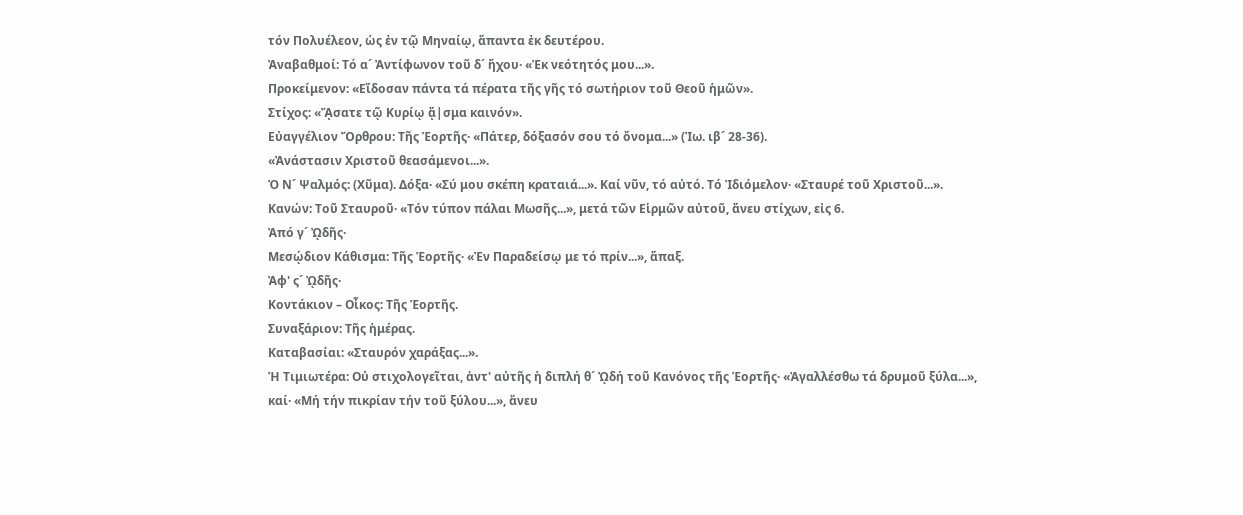τόν Πολυέλεον, ὡς ἐν τῷ Μηναίῳ, ἅπαντα ἐκ δευτέρου.
Ἀναβαθμοί: Τό α´ Ἀντίφωνον τοῦ δ´ ἤχου· «Ἐκ νεότητός μου...».
Προκείμενον: «Εἴδοσαν πάντα τά πέρατα τῆς γῆς τό σωτήριον τοῦ Θεοῦ ἡμῶν».
Στίχος: «ᾌσατε τῷ Κυρίῳ ᾄ|σμα καινόν».
Εὐαγγέλιον Ὄρθρου: Τῆς Ἑορτῆς· «Πάτερ, δόξασόν σου τό ὄνομα...» (Ἰω. ιβ´ 28-36).
«Ἀνάστασιν Χριστοῦ θεασάμενοι...».
Ὁ Ν´ Ψαλμός: (Χῦμα). Δόξα· «Σύ μου σκέπη κραταιά...». Καί νῦν, τό αὐτό. Τό Ἰδιόμελον· «Σταυρέ τοῦ Χριστοῦ...».
Κανών: Τοῦ Σταυροῦ· «Τόν τύπον πάλαι Μωσῆς...», μετά τῶν Εἱρμῶν αὐτοῦ, ἄνευ στίχων, εἰς 6.
Ἀπό γ´ ᾨδῆς·
Μεσῴδιον Κάθισμα: Τῆς Ἑορτῆς· «Ἐν Παραδείσῳ με τό πρίν...», ἅπαξ.
Ἀφ' ς´ ᾨδῆς·
Κοντάκιον – Οἶκος: Τῆς Ἑορτῆς.
Συναξάριον: Τῆς ἡμέρας.
Καταβασίαι: «Σταυρόν χαράξας...».
Ἡ Τιμιωτέρα: Οὐ στιχολογεῖται, ἀντ' αὐτῆς ἡ διπλή θ´ ᾨδή τοῦ Κανόνος τῆς Ἑορτῆς· «Ἀγαλλέσθω τά δρυμοῦ ξύλα...», καί· «Μή τήν πικρίαν τήν τοῦ ξύλου...», ἄνευ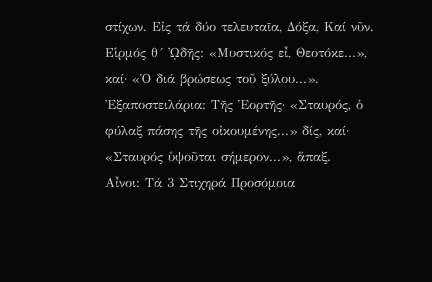στίχων. Εἰς τά δύο τελευταῖα, Δόξα, Καί νῦν.
Εἱρμός θ´ ᾨδῆς: «Μυστικός εἶ, Θεοτόκε...», καί· «Ὁ διά βρώσεως τοῦ ξύλου...».
Ἐξαποστειλάρια: Τῆς Ἑορτῆς· «Σταυρός, ὁ φύλαξ πάσης τῆς οἰκουμένης...» δίς, καί· «Σταυρός ὑψοῦται σήμερον...», ἅπαξ.
Αἶνοι: Τά 3 Στιχηρά Προσόμοια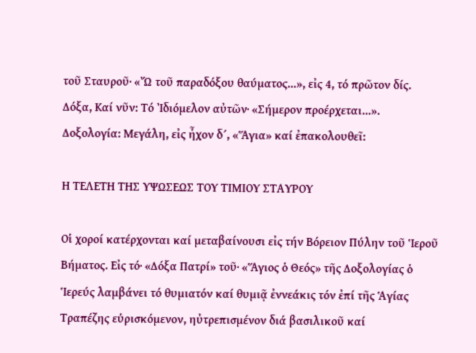τοῦ Σταυροῦ· «Ὤ τοῦ παραδόξου θαύματος...», εἰς 4, τό πρῶτον δίς.
Δόξα, Καί νῦν: Τό Ἰδιόμελον αὐτῶν· «Σήμερον προέρχεται...».
Δοξολογία: Μεγάλη, εἰς ἦχον δ´, «Ἅγια» καί ἐπακολουθεῖ:

Η ΤΕΛΕΤΗ ΤΗΣ ΥΨΩΣΕΩΣ ΤΟΥ ΤΙΜΙΟΥ ΣΤΑΥΡΟΥ

Οἱ χοροί κατέρχονται καί μεταβαίνουσι εἰς τήν Βόρειον Πύλην τοῦ Ἱεροῦ Βήματος. Εἰς τό· «Δόξα Πατρί» τοῦ· «Ἅγιος ὁ Θεός» τῆς Δοξολογίας ὁ Ἱερεύς λαμβάνει τό θυμιατόν καί θυμιᾷ ἐννεάκις τόν ἐπί τῆς Ἁγίας Τραπέζης εὑρισκόμενον, ηὐτρεπισμένον διά βασιλικοῦ καί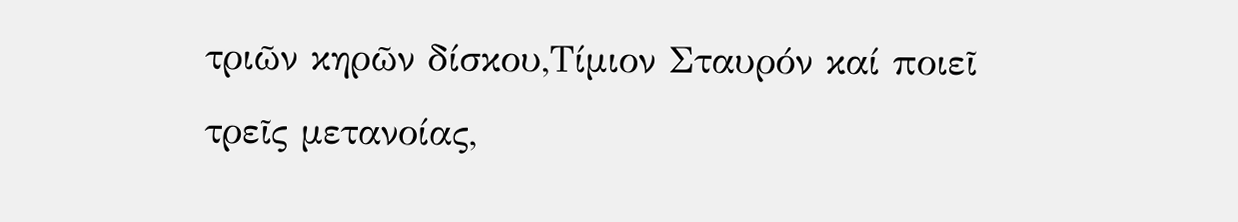τριῶν κηρῶν δίσκου,Τίμιον Σταυρόν καί ποιεῖ τρεῖς μετανοίας,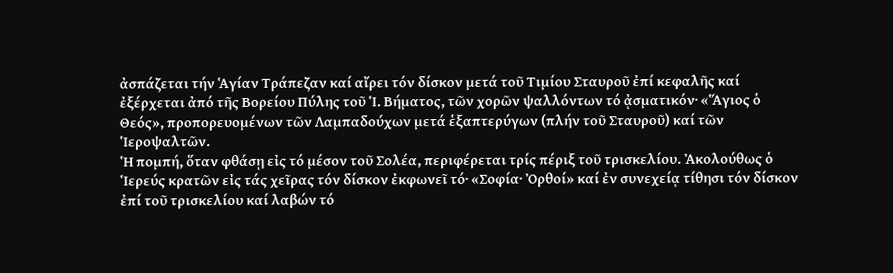ἀσπάζεται τήν Ἁγίαν Τράπεζαν καί αἴρει τόν δίσκον μετά τοῦ Τιμίου Σταυροῦ ἐπί κεφαλῆς καί ἐξέρχεται ἀπό τῆς Βορείου Πύλης τοῦ Ἱ. Βήματος, τῶν χορῶν ψαλλόντων τό ᾀσματικόν· «Ἅγιος ὁ Θεός», προπορευομένων τῶν Λαμπαδούχων μετά ἑξαπτερύγων (πλήν τοῦ Σταυροῦ) καί τῶν Ἱεροψαλτῶν.
Ἡ πομπή, ὅταν φθάσῃ εἰς τό μέσον τοῦ Σολέα, περιφέρεται τρίς πέριξ τοῦ τρισκελίου. Ἀκολούθως ὁ Ἱερεύς κρατῶν εἰς τάς χεῖρας τόν δίσκον ἐκφωνεῖ τό· «Σοφία· Ὀρθοί» καί ἐν συνεχείᾳ τίθησι τόν δίσκον ἐπί τοῦ τρισκελίου καί λαβών τό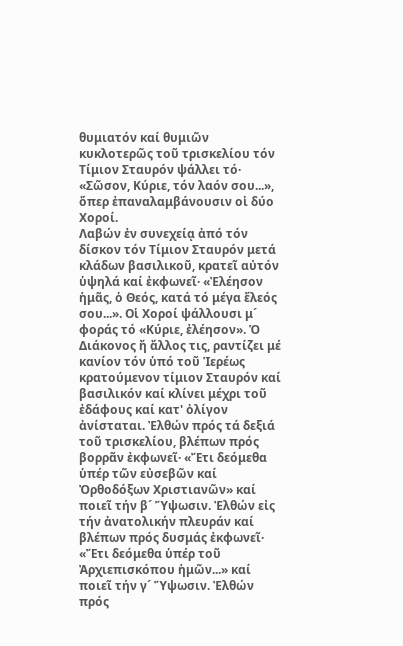θυμιατόν καί θυμιῶν κυκλοτερῶς τοῦ τρισκελίου τόν Τίμιον Σταυρόν ψάλλει τό· «Σῶσον, Κύριε, τόν λαόν σου...», ὅπερ ἐπαναλαμβάνουσιν οἱ δύο Χοροί.
Λαβών ἐν συνεχείᾳ ἀπό τόν δίσκον τόν Τίμιον Σταυρόν μετά κλάδων βασιλικοῦ, κρατεῖ αὐτόν ὑψηλά καί ἐκφωνεῖ· «Ἐλέησον ἡμᾶς, ὁ Θεός, κατά τό μέγα ἔλεός σου...». Οἱ Χοροί ψάλλουσι μ´ φοράς τό «Κύριε, ἐλέησον». Ὁ Διάκονος ἤ ἄλλος τις, ραντίζει μέ κανίον τόν ὑπό τοῦ Ἱερέως κρατούμενον τίμιον Σταυρόν καί βασιλικόν καί κλίνει μέχρι τοῦ ἐδάφους καί κατ' ὀλίγον ἀνίσταται. Ἐλθών πρός τά δεξιά τοῦ τρισκελίου, βλέπων πρός βορρᾶν ἐκφωνεῖ· «Ἔτι δεόμεθα ὑπέρ τῶν εὐσεβῶν καί Ὀρθοδόξων Χριστιανῶν» καί ποιεῖ τήν β´ Ὕψωσιν. Ἐλθών εἰς τήν ἀνατολικήν πλευράν καί βλέπων πρός δυσμάς ἐκφωνεῖ· «Ἔτι δεόμεθα ὑπέρ τοῦ Ἀρχιεπισκόπου ἡμῶν...» καί ποιεῖ τήν γ´ Ὕψωσιν. Ἐλθών πρός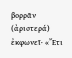βορρᾶν (ἀριστερά) ἐκφωνεῖ· «Ἔτι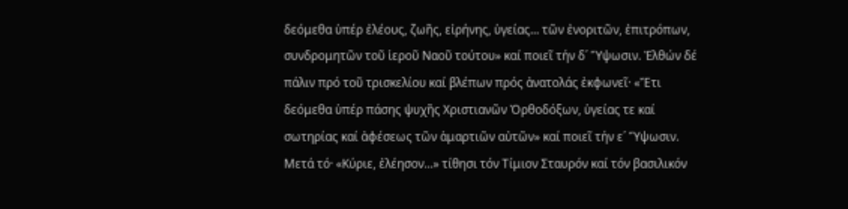δεόμεθα ὑπέρ ἐλέους, ζωῆς, εἰρήνης, ὑγείας... τῶν ἐνοριτῶν, ἐπιτρόπων, συνδρομητῶν τοῦ ἱεροῦ Ναοῦ τούτου» καί ποιεῖ τήν δ´ Ὕψωσιν. Ἐλθών δέ πάλιν πρό τοῦ τρισκελίου καί βλέπων πρός ἀνατολάς ἐκφωνεῖ· «Ἔτι δεόμεθα ὑπέρ πάσης ψυχῆς Χριστιανῶν Ὀρθοδόξων, ὑγείας τε καί σωτηρίας καί ἀφέσεως τῶν ἁμαρτιῶν αὐτῶν» καί ποιεῖ τήν ε´ Ὕψωσιν. Μετά τό· «Κύριε, ἐλέησον...» τίθησι τόν Τίμιον Σταυρόν καί τόν βασιλικόν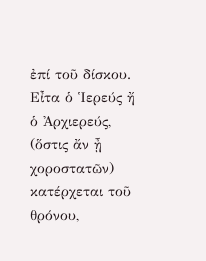ἐπί τοῦ δίσκου. Εἶτα ὁ Ἱερεύς ἤ ὁ Ἀρχιερεύς, (ὅστις ἄν ᾖ χοροστατῶν) κατέρχεται τοῦ θρόνου,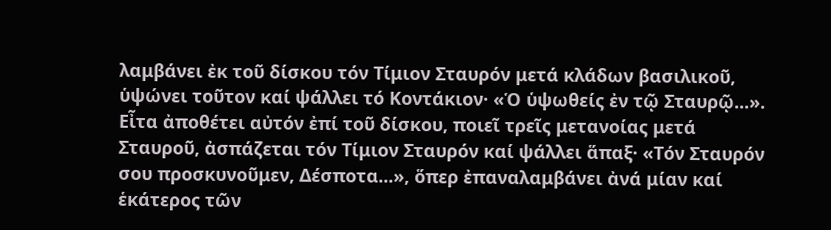λαμβάνει ἐκ τοῦ δίσκου τόν Τίμιον Σταυρόν μετά κλάδων βασιλικοῦ, ὑψώνει τοῦτον καί ψάλλει τό Κοντάκιον· «Ὁ ὑψωθείς ἐν τῷ Σταυρῷ...». Εἶτα ἀποθέτει αὐτόν ἐπί τοῦ δίσκου, ποιεῖ τρεῖς μετανοίας μετά Σταυροῦ, ἀσπάζεται τόν Τίμιον Σταυρόν καί ψάλλει ἅπαξ· «Τόν Σταυρόν σου προσκυνοῦμεν, Δέσποτα...», ὅπερ ἐπαναλαμβάνει ἀνά μίαν καί ἑκάτερος τῶν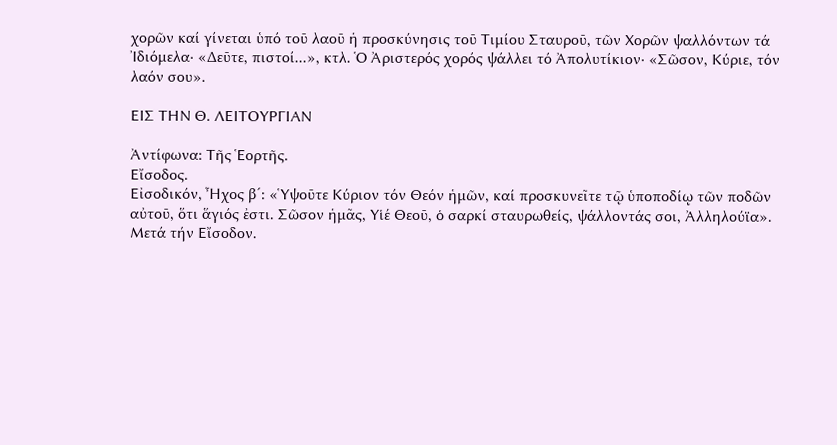χορῶν καί γίνεται ὑπό τοῦ λαοῦ ἡ προσκύνησις τοῦ Τιμίου Σταυροῦ, τῶν Χορῶν ψαλλόντων τά Ἰδιόμελα· «Δεῦτε, πιστοί...», κτλ. Ὁ Ἀριστερός χορός ψάλλει τό Ἀπολυτίκιον· «Σῶσον, Κύριε, τόν λαόν σου».

ΕΙΣ ΤΗΝ Θ. ΛΕΙΤΟΥΡΓΙΑΝ

Ἀντίφωνα: Τῆς Ἑορτῆς.
Εἴσοδος.
Εἰσοδικόν, Ἦχος β´: «Ὑψοῦτε Κύριον τόν Θεόν ἡμῶν, καί προσκυνεῖτε τῷ ὑποποδίῳ τῶν ποδῶν αὐτοῦ, ὅτι ἅγιός ἐστι. Σῶσον ἡμᾶς, Υἱέ Θεοῦ, ὁ σαρκί σταυρωθείς, ψάλλοντάς σοι, Ἀλληλούϊα».
Μετά τήν Εἴσοδον.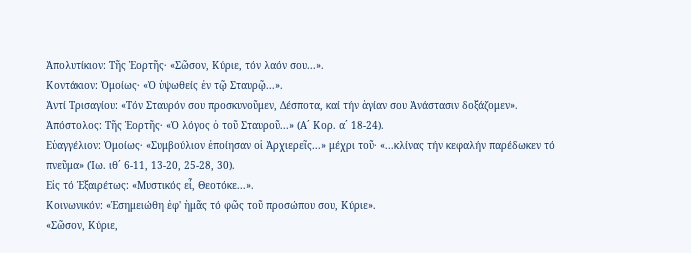Ἀπολυτίκιον: Τῆς Ἑορτῆς· «Σῶσον, Κύριε, τόν λαόν σου...».
Κοντάκιον: Ὁμοίως· «Ὁ ὑψωθείς ἐν τῷ Σταυρῷ...».
Ἀντί Τρισαγίου: «Τόν Σταυρόν σου προσκυνοῦμεν, Δέσποτα, καί τήν ἁγίαν σου Ἀνάστασιν δοξάζομεν».
Ἀπόστολος: Τῆς Ἑορτῆς· «Ὁ λόγος ὁ τοῦ Σταυροῦ...» (Α´ Κορ. α´ 18-24).
Εὐαγγέλιον: Ὁμοίως· «Συμβούλιον ἐποίησαν οἱ Ἀρχιερεῖς...» μέχρι τοῦ· «...κλίνας τήν κεφαλήν παρέδωκεν τό πνεῦμα» (Ἰω. ιθ´ 6-11, 13-20, 25-28, 30).
Εἰς τό Ἐξαιρέτως: «Μυστικός εἶ, Θεοτόκε...».
Κοινωνικόν: «Ἐσημειώθη ἐφ' ἡμᾶς τό φῶς τοῦ προσώπου σου, Κύριε».
«Σῶσον, Κύριε,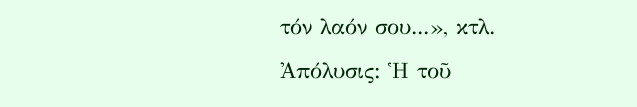τόν λαόν σου...», κτλ.
Ἀπόλυσις: Ἡ τοῦ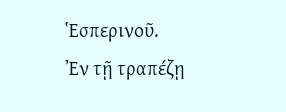Ἑσπερινοῦ.
Ἐν τῇ τραπέζῃ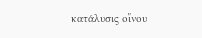κατάλυσις οἴνου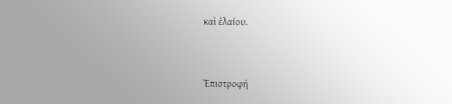καὶ ἐλαίου.


Ἐπιστροφή